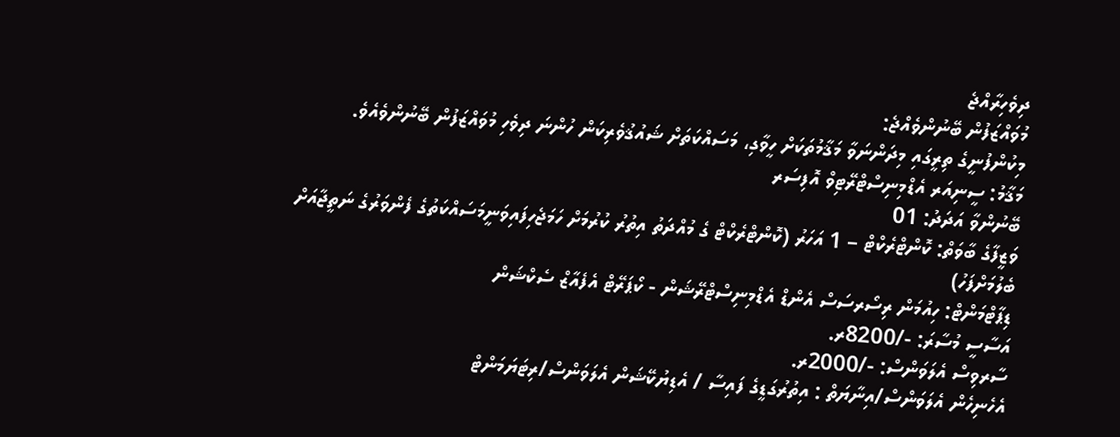ދިވެހިރާއްޖެ
މުވައްޒަފުން ބޭނުންވެއްޖެ:
މިކުންފުނީގެ ތިރީގައި މިދަންނަވާ މަޤާމުތަކަށް ހީވާގި، މަސައްކަތަށް ޝައުޤުވެރިކަން ހުންނަ ދިވެހި މުވައްޒަފުން ބޭނުންވެއެވެ.
މަޤާމު: ސީނިއަރ އެޑްމިނިސްޓްރޭޓިވް އޮފިސަރ
ބޭނުންވާ އަދަދު: 01
ވަޒީފާގެ ބާވަތް: ކޮންޓްރެކްޓް – 1 އަހަރު (ކޮންޓްރެކްޓް ގެ މުއްދަތު އިތުރު ކުރުމަށް ހަމަޖެހިފައިވަނީމަސައްކަތުގެ ފެންވަރުގެ ނަތީޖާއަށް ބެލުމަށްފަހު)
ޑިޕާޓްމަންޓް: ހިއުމަން ރިސޯރސަސް އެންޑް އެޑްމިނިސްޓްރޭޝަން - ކޯޕަރޭޓް އެފެއާޒް ސެކްޝަން
އަސާސީ މުސާރަ: -/8200ރ.
ސާރވިސް އެލަވަންސް: -/2000ރ.
އެހެނިހެން އެލަވަންސް/އިނާޔަތް : އިތުރުގަޑީގެ ފައިސާ / އެޑިޔުކޭޝަން އެލަވަންސް/ރިޓަޔަމަންޓް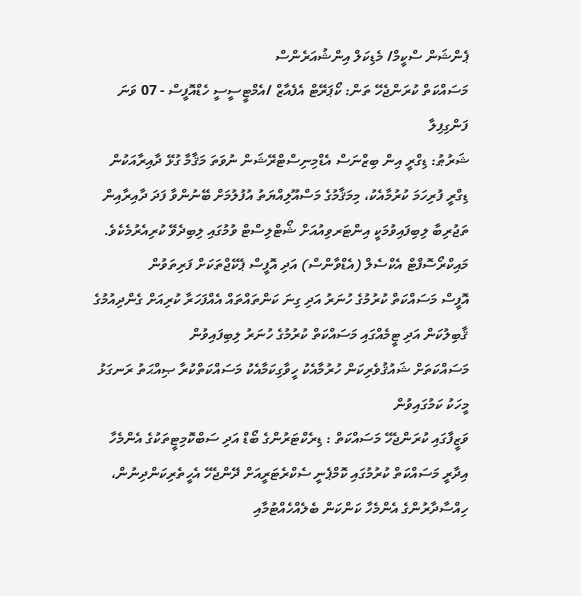ޕެންޝަން ސްކީމް/ މެޑިކަލް އިންޝުއަރެންސް
މަސައްކަތް ކުރަންޖެހޭ ތަން: ކޯޕަރޭޓް އެފެއާޒް /އެމްޓީސީސީ ހެޑްއޮފީސް - 07 ވަނަ ފަންގިފިލާ
ޝަރުޠު: ޑިގްރީ އިން ބިޒްނަސް އެޑްމިނިސްޓްރޭޝަން ނުވަތަ މަޤާމާ ގުޅޭ ދާއިރާއަކުން ޑިގްރީ ފުރިހަމަ ކުރުމާއެކު، މިމަޤާމުގެ މަސްއޫލިއްޔަތު އުފުލުމަށް ބޭނުންވާ ފަދަ ދާއިރާއިން ތަޖުރިބާ ލިބިފައިވުމަކީ އިންޓަރވިއުއަށް ޝޯޓްލިސްޓް ވުމުގައި ލިބިދެވޭ ކުރިއެރުމެކެވެ.
މައިކްރޯސޮފްޓް އެކްސެލް (އެޑްވާންސް) އަދި އޮފީސް ޕެކޭޖްތަކަށް ފަރިތަވުން
އޮފީސް މަސައްކަތް ކުރުމުގެ ހުނަރު އަދި ގިނަ ކަންތައްތައް އެއްފަހަރާ ކުރިއަށް ގެންދިއުމުގެ ޤާބިލުކަން އަދި ޓީމެއްގައި މަސައްކަތް ކުރުމުގެ ހުނަރު ލިބިފައިވުން
މަސައްކަތަށް ޝައުޤުވެރިކަން ހުރުމާއެކު ހީވާގިކަމާއެކު މަސައްކަތްކުރާ ޞިއްޙަތު ރަނގަޅު މީހަކު ކަމުގައިވުން
ވަޒީފާގައި ކުރަންޖެހޭ މަސައްކަތް : ޑިރެކްޓަރުންގެ ބޯޑް އަދި ސަބްކޮމިޓީތަކުގެ އެންމެހާ އިދާރީ މަސައްކަތް ކުރުމުގައި ކޮމްޕެނީ ސެކްރެޓަރީއަށް ދޭންޖެހޭ އެހީތެރިކަންދިނުން، ހިއްސާދާރުންގެ އެންމެހާ ކަންކަން ބެލެއްހެއްޓުމާއި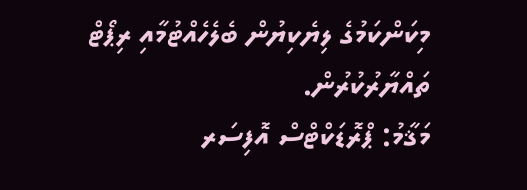މިކަންކަމުގެ ލިޔެކިޔުން ބެލެހެއްޓުމާއި ރިޕޯޓް ތައްޔާރުކުރުން.
މަޤާމު: ޕްރޮޑަކްޓްސް އޮފިސަރ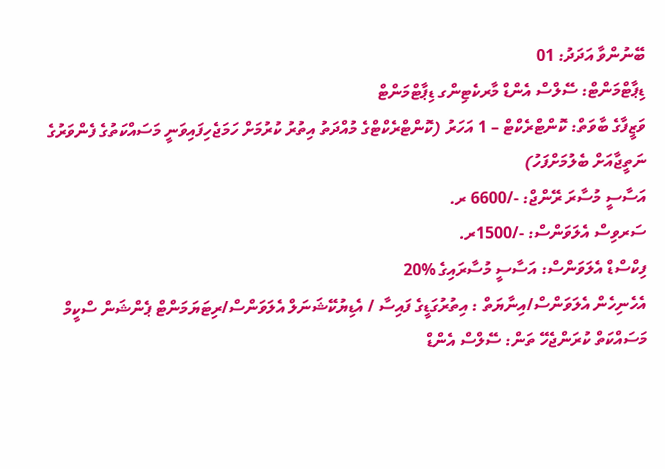ބޭނުންވާ އަދަދު: 01
ޑިޕާޓްމަންޓް: ސޭލްސް އެންޑް މާރކެޓިންގ ޑިޕާޓްމަންޓް
ވަޒީފާގެ ބާވަތް: ކޮންޓްރެކްޓް – 1 އަހަރު (ކޮންޓްރެކްޓްގެ މުއްދަތު އިތުރު ކުރުމަށް ހަމަޖެހިފައިވަނީ މަސައްކަތުގެ ފެންވަރުގެ ނަތީޖާއަށް ބެލުމަށްފަހު)
އަސާސީ މުސާރަ ރޭންޖް: -/6600 ރ.
ސަރވިސް އެލަވަންސް: -/1500ރ.
ފިކްސްޑް އެލަވަންސް: އަސާސީ މުސާރައިގެ %20
އެހެނިހެން އެލަވަންސް/އިނާޔަތް : އިތުރުގަޑީގެ ފައިސާ / އެޑިޔުކޭޝަނަލް އެލަވަންސް/ރިޓަޔަމަންޓް ޕެންޝަން ސްކީމް
މަސައްކަތް ކުރަންޖެހޭ ތަން: ސޭލްސް އެންޑް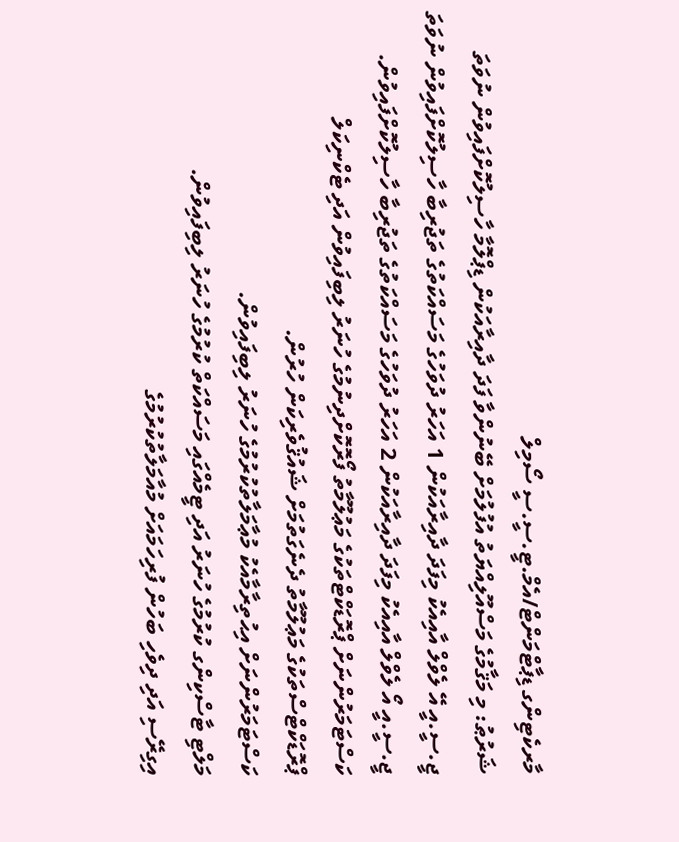މާރކެޓިންގ ޑިޕާޓްމަންޓް/އެމް.ޓީ.ސީ.ސީ ސޯމިލް
ޝަރުޠު: މި މަޤާމުގެ މަސްއޫލިއްޔަތު އުފުލުމަށް ބޭނުންވާ ފަދަ ދާއިރާއަކުން ޑިޕްލޮމާ ހާސިލުކޮށްފައިވުން ނުވަތަ
ޖީ.ސީ.އީ އޭ ލެވްލް އާއިއެކު މިފަދަ ދާއިރާއަކުން 1 އަހަރު ދުވަހުގެ މަސައްކަތުގެ ތަޖުރިބާ ހާސިލުކޮށްފައިވުން ނުވަތަ
ޖީ.ސީ.އީ އޯ ލެވްލް އާއިއެކު މިފަދަ ދާއިރާއަކުން 2 އަހަރު ދުވަހުގެ މަސައްކަތުގެ ތަޖުރިބާ ހާސިލުކޮށްފައިވުން.
ކަސްޓަމަރުންނަށް ޕްރޮޑަކްޓްތަކުގެ މަޢުލޫމާތު ފޯރޮކޮށްދިނުމުގެ ހުނަރު ލިބިފައިވުން އަދި ޓެކްނިކަލް ޕްރޮޑަކްޓްސްތަކުގެ މަޢުލޫމާތު ދެނެގަތުމަށް ޝައުޤުވެރިކަން ހުރުން.
ކަސްޓަމަރުންނަށް އިޙުތިރާމާއެކު މުޢާމަލާތުކުރުމުގެ ހުނަރު ލިބިފައިވުން.
މަލްޓި ޓާސްކިންގ ކުރުމުގެ ހުނަރު އަދި ޓީމެއްގައި މަސައްކަތް ކުރުމުގެ ހުނަރު ލިބިފައިވުން.
އިގިރޭސި އަދި ދިވެހި ބަހުން ފުރިހަމައަށް މުއާމަލާތުކުރުމުގެ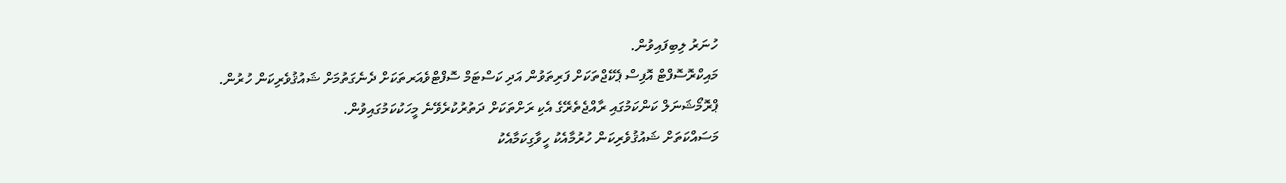ހުނަރު ލިބިފައިވުން.
މައިކްރޮސޮފްޓް އޮފިސް ޕެކޭޖްތަކަށް ފަރިތަވުން އަދި ކަސްޓަމް ސޮފްޓްވެއަރތަކަށް ދެނެގަތުމަށް ޝައުޤުވެރިކަން ހުރުން.
ޕްރޮމޯޝަނަލް ކަންކަމުގައި ރާއްޖެތެރޭގެ އެކި ރަށްތަކަށް ދަތުރުކުރެވޭނެ މީހަކުކަމުގައިވުން.
މަސައްކަތަށް ޝައުޤުވެރިކަން ހުރުމާއެކު ހީވާގިކަމާއެކު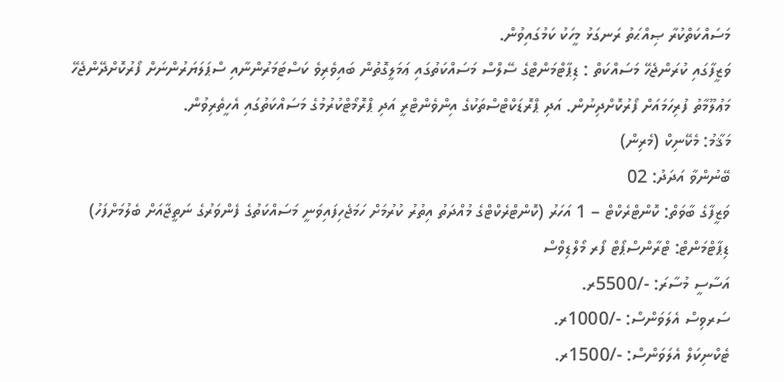މަސައްކަތްކުރާ ޞިއްޙަތު ރަނގަޅު މީހަކު ކަމުގައިވުން.
ވަޒީފާގައި ކުރަންޖެހޭ މަސައްކަތް : ޑިޕާޓްމަންޓްގެ ސޭލްސް މަސައްކަތުގައި ޢަމަލީގޮތުން ބައިވެރިވެ ކަސްޓަމަރުންނާއި ސްޕަލަޔަރުންނަށް ފޯރުކޮށްދޭންޖެހޭ މަޢުލޫމާތު ފުރިހަމައަށް ފޯރުކޮށްދިނުން. އަދި ޕްރޮޑަކްޓްސްތަކުގެ އިންވެންޓްރީ އަދި ޕްރޮމޯޓްކުރުމުގެ މަސައްކަތުގައި އެހީތެރިވުން.
މަޤާމު: މެކޭނިކް (މެރިން)
ބޭނުންވާ އަދަދު: 02
ވަޒީފާގެ ބާވަތް: ކޮންޓްރެކްޓް – 1 އަހަރު (ކޮންޓްރެކްޓްގެ މުއްދަތު އިތުރު ކުރުމަށް ހަމަޖެހިފައިވަނީ މަސައްކަތުގެ ފެންވަރުގެ ނަތީޖާއަށް ބެލުމަށްފަހު)
ޑިޕާޓްމަންޓް: ޓްރާންސްޕޯޓް ފޯރ މޯލްޑިވްސް
އަސާސީ މުސާރަ: -/5500ރ.
ސަރވިސް އެލަވަންސް: -/1000ރ.
ޓެކްނިކަލް އެލަވަންސް: -/1500ރ.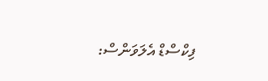ފިކްސްޑް އެލަވަންސް: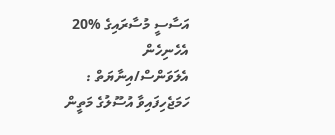އަސާސީ މުސާރައިގެ %20
އެހެނިހެން އެލަވަންސް/އިނާޔަތް : ހަމަޖެހިފައިވާ އުސޫލުގެ މަތީން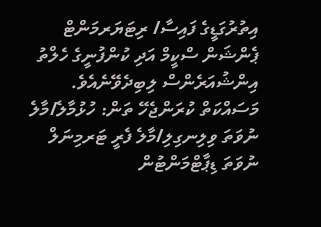އިތުރުގަޑީގެ ފައިސާ/ ރިޓަޔަރމަންޓް ޕެންޝަން ސްކީމް އަދި ކުންފުނީގެ ހެލްތު އިންޝުއަރެންސް ލިބިދެވޭނެއެވެ.
މަސައްކަތް ކުރަންޖެހޭ ތަން: ހުޅުމާލެ/މާލެ ނުވަތަ ވިލިނގިލި/މާލެ ފެރީ ޓަރމިނަލް ނުވަތަ ޑިޕާޓްމަންޓުން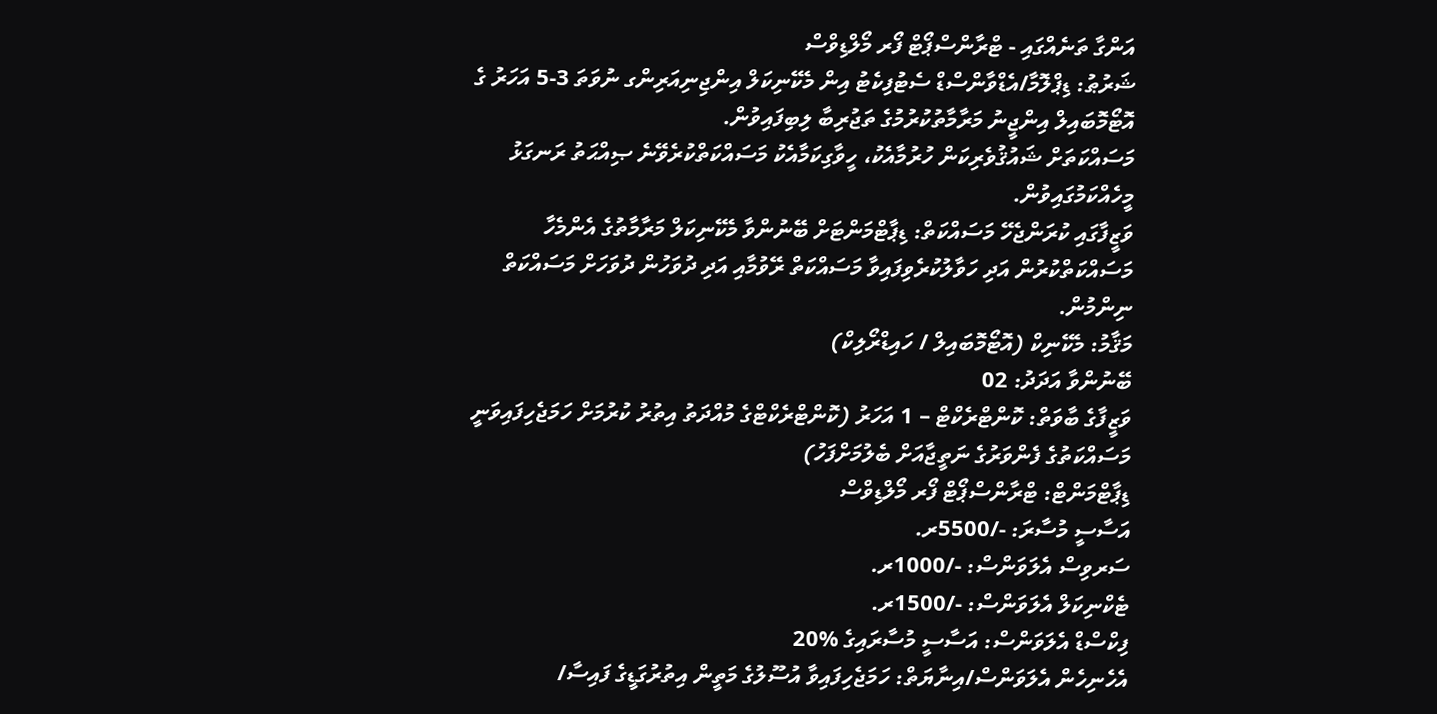އަންގާ ތަނެއްގައި - ޓްރާންސްޕޯޓް ފޯރ މޯލްޑިވްސް
ޝަރުޠު: ޑިޕްލޮމާ/އެޑްވާންސްޑް ސެޓުފިކެޓު އިން މެކޭނިކަލް އިންޖިނިއަރިންގ ނުވަތަ 3-5 އަހަރު ގެ އޮޓޯމޮބައިލް އިންޖީނު މަރާމާތުކުރުމުގެ ތަޖުރިބާ ލިބިފައިވުން.
މަސައްކަތަށް ޝައުޤުވެރިކަން ހުރުމާއެކު، ހީވާގިކަމާއެކު މަސައްކަތްކުރެވޭނެ ޞިއްޙަތު ރަނގަޅު މީހެއްކަމުގައިވުން.
ވަޒީފާގައި ކުރަންޖެހޭ މަސައްކަތް: ޑިޕާޓްމަންޓަށް ބޭނުންވާ މެކޭނިކަލް މަރާމާތުގެ އެންމެހާ މަސައްކަތްކުރުން އަދި ހަވާލުކުރެވިފައިވާ މަސައްކަތް ރޭވުމާއި އަދި ދުވަހުން ދުވަހަށް މަސައްކަތް ނިންމުން.
މަޤާމު: މެކޭނިކް (އޮޓޯމޮބައިލް / ހައިޑްރޯލިކް)
ބޭނުންވާ އަދަދު: 02
ވަޒީފާގެ ބާވަތް: ކޮންޓްރެކްޓް – 1 އަހަރު (ކޮންޓްރެކްޓްގެ މުއްދަތު އިތުރު ކުރުމަށް ހަމަޖެހިފައިވަނީ މަސައްކަތުގެ ފެންވަރުގެ ނަތީޖާއަށް ބެލުމަށްފަހު)
ޑިޕާޓްމަންޓް: ޓްރާންސްޕޯޓް ފޯރ މޯލްޑިވްސް
އަސާސީ މުސާރަ: -/5500ރ.
ސަރވިސް އެލަވަންސް: -/1000ރ.
ޓެކްނިކަލް އެލަވަންސް: -/1500ރ.
ފިކްސްޑް އެލަވަންސް: އަސާސީ މުސާރައިގެ %20
އެހެނިހެން އެލަވަންސް/އިނާޔަތް: ހަމަޖެހިފައިވާ އުސޫލުގެ މަތީން އިތުރުގަޑީގެ ފައިސާ/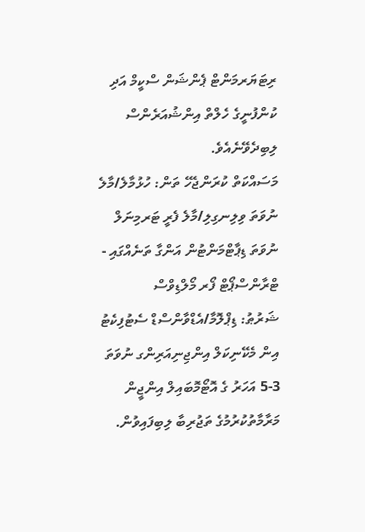ރިޓަޔަރމަންޓް ޕެންޝަން ސްކީމް އަދި ކުންފުނީގެ ހެލްތް އިންޝުއަރެންސް ލިބިދެވޭނެއެވެ.
މަސައްކަތް ކުރަންޖެހޭ ތަން: ހުޅުމާލެ/މާލެ ނުވަތަ ވިލިނގިލި/މާލެ ފެރީ ޓަރމިނަލް ނުވަތަ ޑިޕާޓްމަންޓުން އަންގާ ތަނެއްގައި - ޓްރާންސްޕޯޓް ފޯރ މޯލްޑިވްސް
ޝަރުޠު: ޑިޕްލޮމާ/އެޑްވާންސްޑް ސެޓުފިކެޓު އިން މެކޭނިކަލް އިންޖިނިއަރިންގ ނުވަތަ 3-5 އަހަރު ގެ އޮޓޯމޮބައިލް އިންޖީން މަރާމާތުކުރުމުގެ ތަޖުރިބާ ލިބިފައިވުން.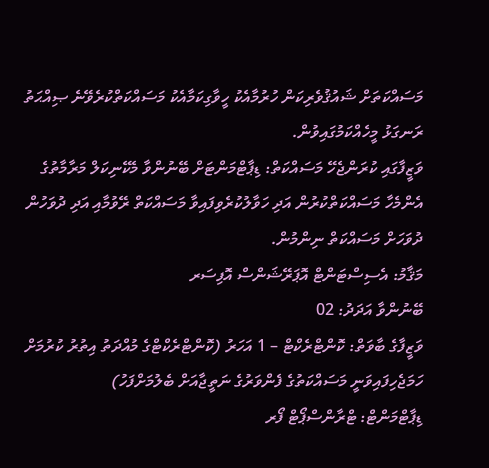މަސައްކަތަށް ޝައުޤުވެރިކަން ހުރުމާއެކު ހީވާގިކަމާއެކު މަސައްކަތްކުރެވޭނެ ޞިއްޙަތު ރަނގަޅު މީހެއްކަމުގައިވުން.
ވަޒީފާގައި ކުރަންޖެހޭ މަސައްކަތް: ޑިޕާޓްމަންޓަށް ބޭނުންވާ މެކޭނިކަލް މަރާމާތުގެ އެންމެހާ މަސައްކަތްކުރުން އަދި ހަވާލުކުރެވިފައިވާ މަސައްކަތް ރޭވުމާއި އަދި ދުވަހުން ދުވަހަށް މަސައްކަތް ނިންމުން.
މަޤާމު: އެސިސްޓަންޓް އޮޕަރޭޝަންސް އޮފިސަރ
ބޭނުންވާ އަދަދު: 02
ވަޒީފާގެ ބާވަތް: ކޮންޓްރެކްޓް – 1 އަހަރު (ކޮންޓްރެކްޓްގެ މުއްދަތު އިތުރު ކުރުމަށް ހަމަޖެހިފައިވަނީ މަސައްކަތުގެ ފެންވަރުގެ ނަތީޖާއަށް ބެލުމަށްފަހު)
ޑިޕާޓްމަންޓް: ޓްރާންސްޕޯޓް ފޯރ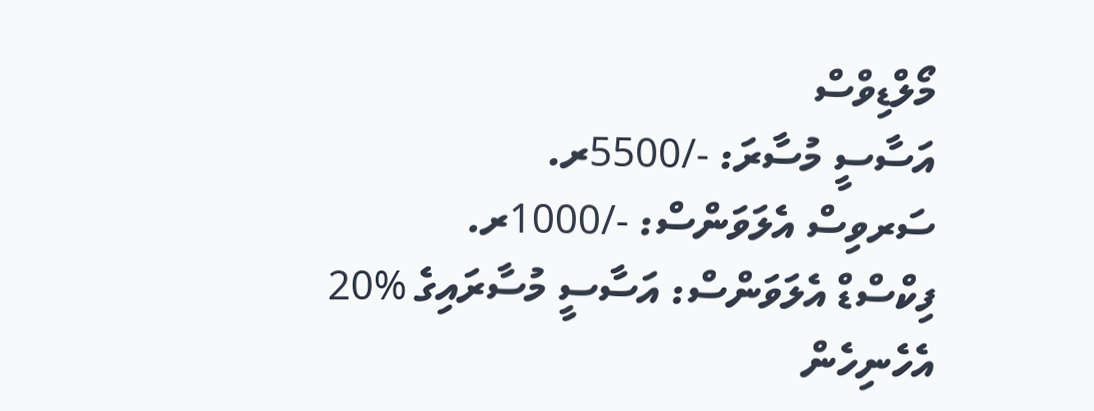މޯލްޑިވްސް
އަސާސީ މުސާރަ: -/5500ރ.
ސަރވިސް އެލަވަންސް: -/1000ރ.
ފިކްސްޑް އެލަވަންސް: އަސާސީ މުސާރައިގެ %20
އެހެނިހެން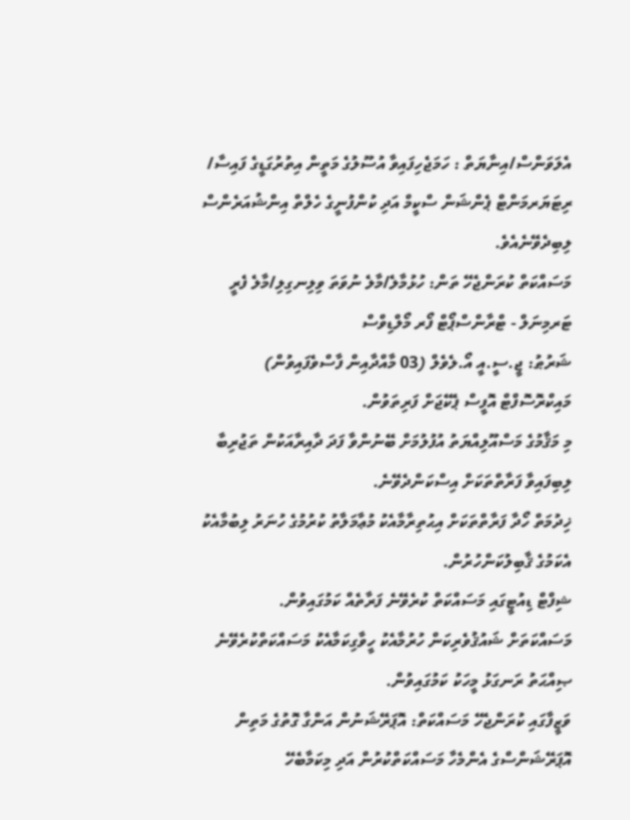އެލަވަންސް/އިނާޔަތް : ހަމަޖެހިފައިވާ އުސޫލުގެ މަތީން އިތުރުގަޑީގެ ފައިސާ/ ރިޓަޔަރމަންޓް ޕެންޝަން ސްކީމް އަދި ކުންފުނީގެ ހެލްތް އިންޝުއަރެންސް ލިބިދެވޭނެއެވެ.
މަސައްކަތް ކުރަންޖެހޭ ތަން: ހުޅުމާލެ/މާލެ ނުވަތަ ވިލިނގިލި/މާލެ ފެރީ ޓަރމިނަލް - ޓްރާންސްޕޯޓް ފޯރ މޯލްޑިވްސް
ޝަރުޠު: ޖީ.ސީ.އީ އޯ.ލެވެލް (03 މާއްދާއިން ފާސްވެފައިވުން)
މައިކްރޮސޮފްޓް އޮފީސް ޕެކޭޖަށް ފަރިތަވުން.
މި މަޤާމުގެ މަސްއޫލިއްޔަތު އުފުލުމަށް ބޭނުންވާ ފަދަ ދާއިރާއަކުން ތަޖުރިބާ ލިބިފައިވާ ފަރާތްތަކަށް އިސްކަންދެވޭނެ.
ޚިދުމަތް ހޯދާ ފަރާތްތަކަށް އިޙުތިރާމާއެކު މުޢާމަލާތު ކުރުމުގެ ހުނަރު ލިބުމާއެކު އެކަމުގެ ޤާބިލުކަންހުރުން.
ޝިފްޓް ޑިއުޓީގައި މަސައްކަތް ކުރެވޭނެ ފަރާތެއް ކަމުގައިވުން.
މަސައްކަތަށް ޝައުޤުވެރިކަން ހުރުމާއެކު ހީވާގިކަމާއެކު މަސައްކަތްކުރެވޭނެ ޞިއްޙަތު ރަނގަޅު މީހަކު ކަމުގައިވުން.
ވަޒީފާގައި ކުރަންޖެހޭ މަސައްކަތް: އޮޕަރޭޝަނުން އަންގާ ގޮތުގެ މަތިން އޮޕަރޭޝަންސްގެ އެންމެހާ މަސައްކަތްކުރުން އަދި މިކަމާބެހޭ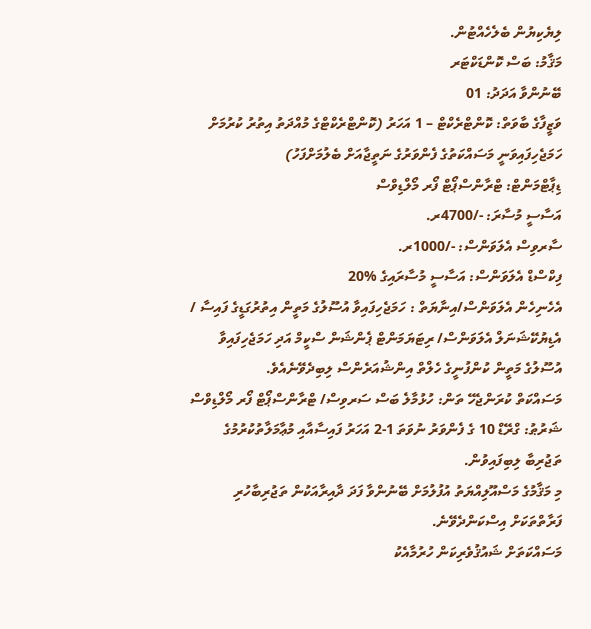ލިޔެކިޔުން ބެލެހެއްޓުން.
މަޤާމު: ބަސް ކޮންޑަކްޓަރ
ބޭނުންވާ އަދަދު: 01
ވަޒީފާގެ ބާވަތް: ކޮންޓްރެކްޓް – 1 އަހަރު (ކޮންޓްރެކްޓްގެ މުއްދަތު އިތުރު ކުރުމަށް ހަމަޖެހިފައިވަނީ މަސައްކަތުގެ ފެންވަރުގެ ނަތީޖާއަށް ބެލުމަށްފަހު)
ޑިޕާޓްމަންޓް: ޓްރާންސްޕޯޓް ފޯރ މޯލްޑިވްސް
އަސާސީ މުސާރަ: -/4700ރ.
ސާރވިސް އެލަވަންސް: -/1000ރ.
ފިކްސްޑް އެލަވަންސް: އަސާސީ މުސާރައިގެ %20
އެހެނިހެން އެލަވަންސް/އިނާޔަތް : ހަމަޖެހިފައިވާ އުސޫލުގެ މަތީން އިތުރުގަޑީގެ ފައިސާ / އެޑިޔުކޭޝަނަލް އެލަވަންސް/ ރިޓަޔަމަންޓް ޕެންޝަން ސްކީމް އަދި ހަމަޖެހިފައިވާ އުސޫލުގެ މަތީން ކުންފުނީގެ ހެލްތް އިންޝުއަރެންސް ލިބިދެވޭނެއެވެ.
މަސައްކަތް ކުރަންޖެހޭ ތަން: ހުޅުމާލެ ބަސް ސަރވިސް/ ޓްރާންސްޕޯޓް ފޯރ މޯލްޑިވްސް
ޝަރުޠު: ގްރޭޑް 10 ގެ ފެންވަރު ނުވަތަ 1-2 އަހަރު ފައިސާއާއި މުޢާމަލާތުކުރުމުގެ ތަޖުރިބާ ލިބިފައިވުން.
މި މަޤާމުގެ މަސްއޫލިއްޔަތު އުފުލުމަށް ބޭނުންވާ ފަދަ ދާއިރާއަކުން ތަޖުރިބާހުރި ފަރާތްތަކަށް އިސްކަންދެވޭނެ.
މަސައްކަތަށް ޝައުޤުވެރިކަން ހުރުމާއެކު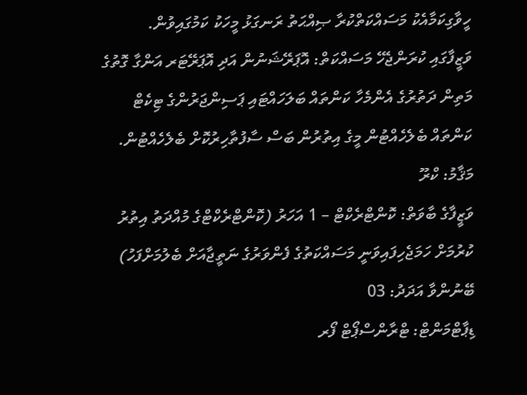ހީވާގިކަމާއެކު މަސައްކަތްކުރާ ޞިއްޙަތު ރަނގަޅު މީހަކު ކަމުގައިވުން.
ވަޒީފާގައި ކުރަންޖެހޭ މަސައްކަތް: އޮޕަރޭޝަނުން އަދި އޮޕަރޭޓަރ އަންގާ ގޮތުގެ މަތިން ދަތުރުގެ އެންމެހާ ކަންތައް ބަލަހައްޓައި ޕަސިންޖަރުންގެ ޓިކެޓް ކަންތައް ބެލެހެއްޓުން މީގެ އިތުރުން ބަސް ސާފުތާހިރުކޮށް ބެލެހެއްޓުން.
މަޤާމު: ކްރޫ
ވަޒީފާގެ ބާވަތް: ކޮންޓްރެކްޓް – 1 އަހަރު (ކޮންޓްރެކްޓްގެ މުއްދަތު އިތުރު ކުރުމަށް ހަމަޖެހިފައިވަނީ މަސައްކަތުގެ ފެންވަރުގެ ނަތީޖާއަށް ބެލުމަށްފަހު)
ބޭނުންވާ އަދަދު: 03
ޑިޕާޓްމަންޓް: ޓްރާންސްޕޯޓް ފޯރ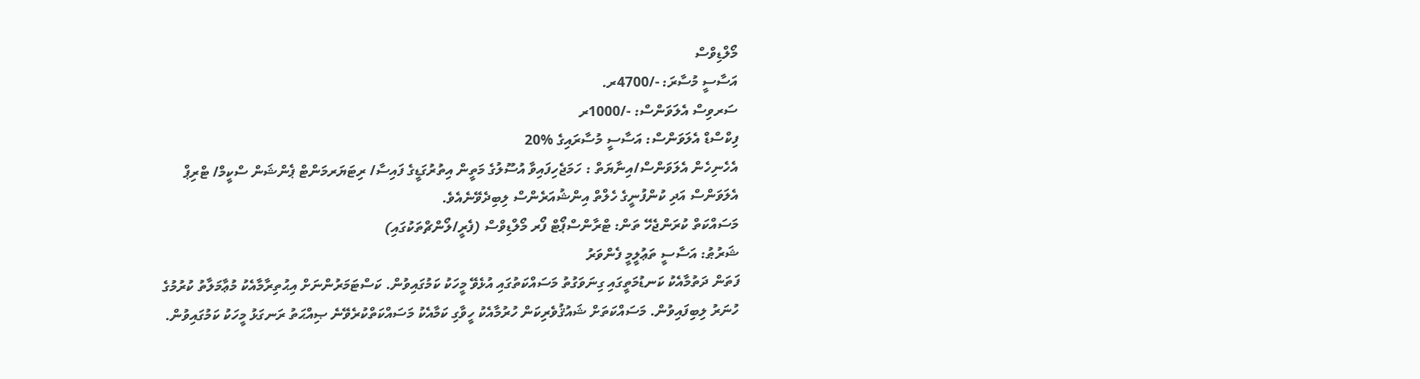މޯލްޑިވްސް
އަސާސީ މުސާރަ: -/4700ރ.
ސަރވިސް އެލަވަންސް: -/1000ރ
ފިކްސްޑް އެލަވަންސް: އަސާސީ މުސާރައިގެ %20
އެހެނިހެން އެލަވަންސް/އިނާޔަތް : ހަމަޖެހިފައިވާ އުސޫލުގެ މަތީން އިތުރުގަޑީގެ ފައިސާ/ ރިޓަޔަރމަންޓް ޕެންޝަން ސްކީމް/ ޓްރިޕް އެލަވަންސް އަދި ކުންފުނީގެ ހެލްތް އިންޝުއަރެންސް ލިބިދެވޭނެއެވެ.
މަސައްކަތް ކުރަންޖެހޭ ތަން: ޓްރާންސްޕޯޓް ފޯރ މޯލްޑިވްސް (ފެރީ/ލޯންޗްތަކުގައި)
ޝަރުޠު: އަސާސީ ތަޢުލީމީ ފެންވަރު
ފަތަން ދަތުމާއެކު ކަނޑުމަތީގައި ގިނަވަގުތު މަސައްކަތުގައި އުޅެވޭ މީހަކު ކަމުގައިވުން. ކަސްޓަމަރުންނަށް އިޙުތިރާމާއެކު މުޢާމަލާތު ކުރުމުގެ ހުނަރު ލިބިފައިވުން. މަސައްކަތަށް ޝައުޤުވެރިކަން ހުރުމާއެކު ހީވާގި ކަމާއެކު މަސައްކަތްކުރެވޭނެ ޞިއްޙަތު ރަނގަޅު މީހަކު ކަމުގައިވުން.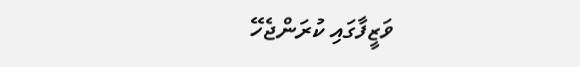ވަޒީފާގައި ކުރަންޖެހޭ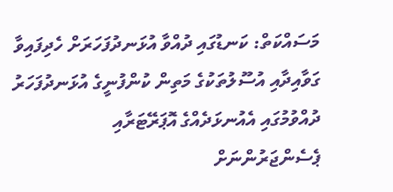މަސައްކަތް: ކަނޑުގައި ދުއްވާ އުޅަނދުފަހަރަށް ހެދިފައިވާ ގަވާއިދާއި އުސޫލުތަކުގެ މަތިން ކުންފުނީގެ އުޅަނދުފަހަރު ދުއްވުމުގައި އެއުނޅަދެއްގެ އޮޕަރޭޓަރާއި ޕެސެންޖަރުންނަށް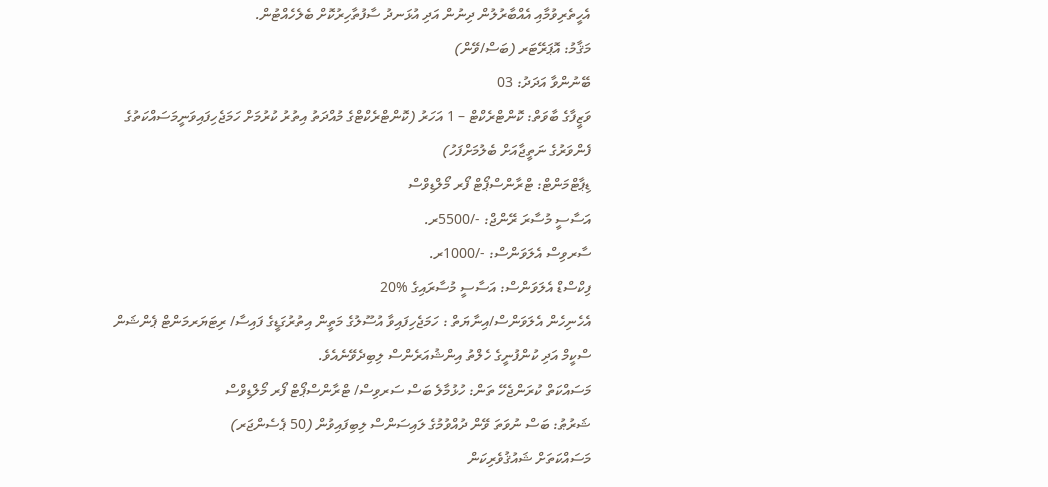އެހީތެރިވުމާއި އެއްބާރުލުން ދިނުން އަދި އުޅަނދު ސާފުތާހިރުކޮށް ބެލެހެއްޓުން.
މަޤާމު: އޮޕަރޭޓަރ (ބަސް/ވޭން)
ބޭނުންވާ އަދަދު: 03
ވަޒީފާގެ ބާވަތް: ކޮންޓްރެކްޓް – 1 އަހަރު (ކޮންޓްރެކްޓްގެ މުއްދަތު އިތުރު ކުރުމަށް ހަމަޖެހިފައިވަނީމަސައްކަތުގެ ފެންވަރުގެ ނަތީޖާއަށް ބެލުމަށްފަހު)
ޑިޕާޓްމަންޓް: ޓްރާންސްޕޯޓް ފޯރ މޯލްޑިވްސް
އަސާސީ މުސާރަ ރޭންޖް: -/5500ރ.
ސާރވިސް އެލަވަންސް: -/1000ރ.
ފިކްސްޑް އެލަވަންސް: އަސާސީ މުސާރައިގެ %20
އެހެނިހެން އެލަވަންސް/އިނާޔަތް : ހަމަޖެހިފައިވާ އުސޫލުގެ މަތީން އިތުރުގަޑީގެ ފައިސާ/ ރިޓަޔަރމަންޓް ޕެންޝަން ސްކީމް އަދި ކުންފުނީގެ ހެލްތު އިންޝުއަރެންސް ލިބިދެވޭނެއެވެ.
މަސައްކަތް ކުރަންޖެހޭ ތަން: ހުޅުމާލެ ބަސް ސަރވިސް/ ޓްރާންސްޕޯޓް ފޯރ މޯލްޑިވްސް
ޝަރުޠު: ބަސް ނުވަތަ ވޭން ދުއްވުމުގެ ލައިސަންސް ލިބިފައިވުން (50 ޕެސެންޖަރ)
މަސައްކަތަށް ޝައުޤުވެރިކަން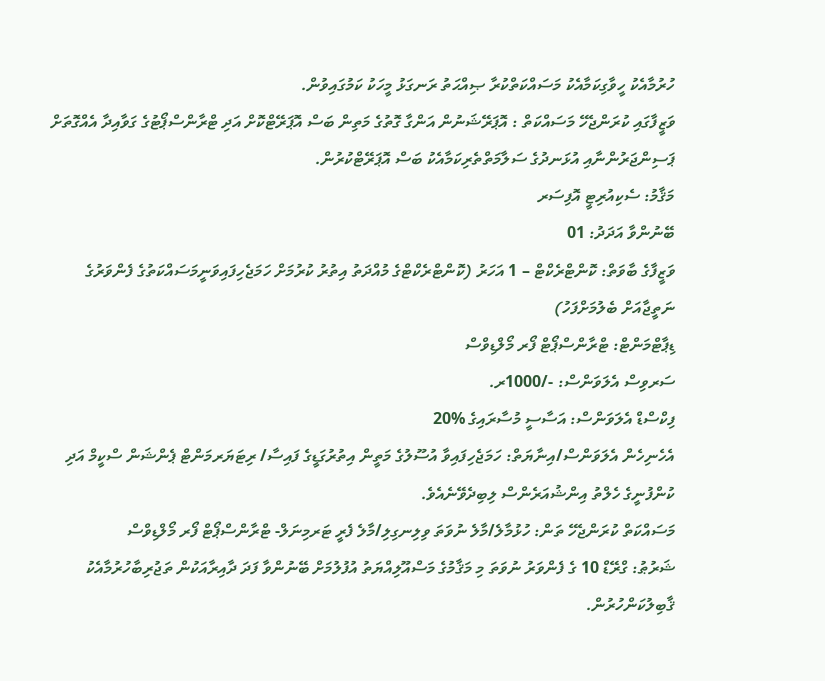ހުރުމާއެކު ހީވާގިކަމާއެކު މަސައްކަތްކުރާ ޞިއްޙަތު ރަނގަޅު މީހަކު ކަމުގައިވުން.
ވަޒީފާގައި ކުރަންޖެހޭ މަސައްކަތް : އޮޕަރޭޝަނުން އަންގާ ގޮތުގެ މަތިން ބަސް އޮޕަރޭޓްކޮށް އަދި ޓްރާންސްޕޯޓުގެ ގަވާއިދާ އެއްގޮތަށް ޕަސިންޖަރުންނާއި އުޅަނދުގެ ސަލާމަތްތެރިކަމާއެކު ބަސް އޮޕަރޭޓްކުރުން.
މަޤާމު: ސެކިއުރިޓީ އޮފިސަރ
ބޭނުންވާ އަދަދު: 01
ވަޒީފާގެ ބާވަތް: ކޮންޓްރެކްޓް – 1 އަހަރު (ކޮންޓްރެކްޓްގެ މުއްދަތު އިތުރު ކުރުމަށް ހަމަޖެހިފައިވަނީމަސައްކަތުގެ ފެންވަރުގެ ނަތީޖާއަށް ބެލުމަށްފަހު)
ޑިޕާޓްމަންޓް: ޓްރާންސްޕޯޓް ފޯރ މޯލްޑިވްސް
ސަރވިސް އެލަވަންސް: -/1000ރ.
ފިކްސްޑް އެލަވަންސް: އަސާސީ މުސާރައިގެ %20
އެހެނިހެން އެލަވަންސް/އިނާޔަތް: ހަމަޖެހިފައިވާ އުސޫލުގެ މަތީން އިތުރުގަޑީގެ ފައިސާ/ ރިޓަޔަރމަންޓް ޕެންޝަން ސްކީމް އަދި ކުންފުނީގެ ހެލްތު އިންޝުއަރެންސް ލިބިދެވޭނެއެވެ.
މަސައްކަތް ކުރަންޖެހޭ ތަން: ހުޅުމާލެ/މާލެ ނުވަތަ ވިލިނގިލި/މާލެ ފެރީ ޓަރމިނަލް- ޓްރާންސްޕޯޓް ފޯރ މޯލްޑިވްސް
ޝަރުޠު: ގްރޭޑް 10 ގެ ފެންވަރު ނުވަތަ މި މަޤާމުގެ މަސްއޫލިއްޔަތު އުފުލުމަށް ބޭނުންވާ ފަދަ ދާއިރާއަކުން ތަޖުރިބާހުރުމާއެކު ޤާބިލުކަންހުރުން.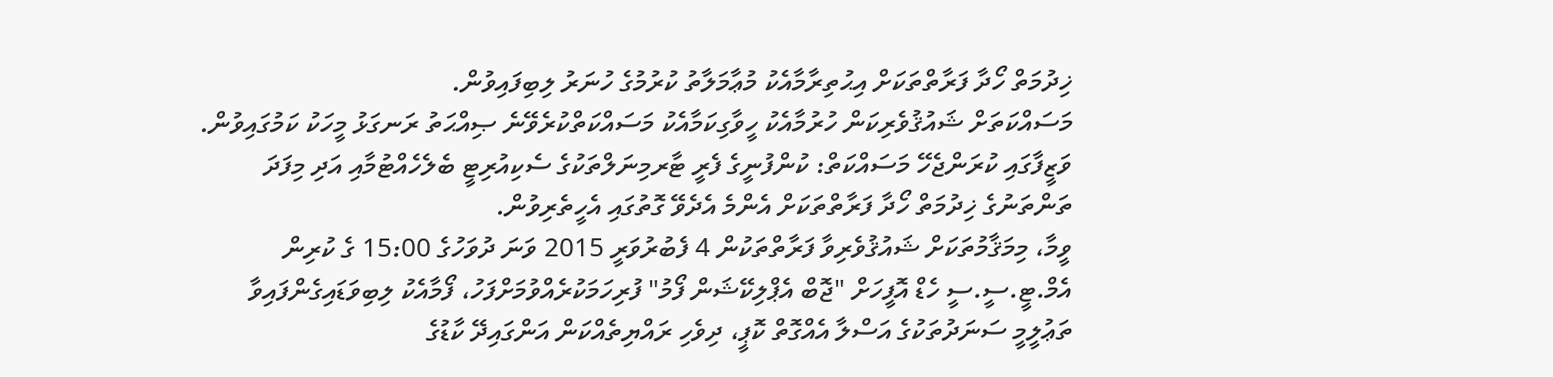ޚިދުމަތް ހޯދާ ފަރާތްތަކަށް އިޙުތިރާމާއެކު މުޢާމަލާތު ކުރުމުގެ ހުނަރު ލިބިފައިވުން.
މަސައްކަތަށް ޝައުޤުވެރިކަން ހުރުމާއެކު ހީވާގިކަމާއެކު މަސައްކަތްކުރެވޭނެ ޞިއްޙަތު ރަނގަޅު މީހަކު ކަމުގައިވުން.
ވަޒީފާގައި ކުރަންޖެހޭ މަސައްކަތް: ކުންފުނީގެ ފެރީ ޓާރމިނަލްތަކުގެ ސެކިއުރިޓީ ބެލެހެއްޓުމާއި އަދި މިފަދަ ތަންތަނުގެ ޚިދުމަތް ހޯދާ ފަރާތްތަކަށް އެންމެ އެދެވޭ ގޮތުގައި އެހީތެރިވުން.
ވީމާ، މިމަޤާމުތަކަށް ޝައުޤުވެރިވާ ފަރާތްތަކުން 4 ފެބުރުވަރީ 2015 ވަނަ ދުވަހުގެ 15:00 ގެ ކުރިން އެމް.ޓީ.ސީ.ސީ ހެޑް އޮފީހަށް "ޖޮބް އެޕްލިކޭޝަން ފޯމު" ފުރިހަމަކުރެއްވުމަށްފަހު، ފޯމާއެކު ލިބިވަޑައިގެންފައިވާ ތަޢުލީމީ ސަނަދުތަކުގެ އަސްލާ އެއްގޮތް ކޮޕީ، ދިވެހި ރައްޔިތެއްކަން އަންގައިދޭ ކާޑުގެ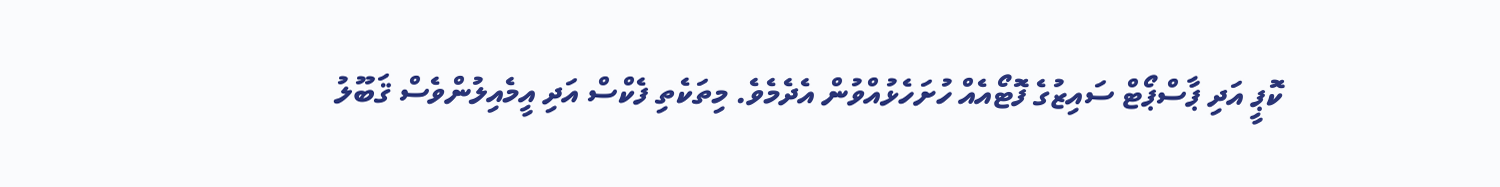ކޮޕީ އަދި ޕާސްޕޯޓް ސައިޒުގެ ފޮޓޯއެއް ހުށަހެޅުއްވުން އެދެމެވެ. މިތަކެތި ފެކްސް އަދި އީމެއިލުންވެސް ޤަބޫލު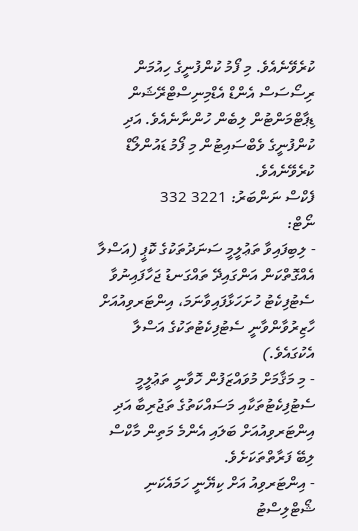ކުރެވޭނެއެވެ. މި ފޯމު ކުންފުނީގެ ހިއުމަން ރިސޯސަސް އެންޑް އެޑްމިނިސްޓްރޭޝަން ޑިޕާޓްމަންޓުން ލިބެން ހުންނާނެއެވެ. އަދި ކުންފުނީގެ ވެބްސައިޓުން މި ފޯމު ޑައުންލޯޑް ކުރެވޭނެއެވެ.
ފެކްސް ނަންބަރު: 3221 332
ނޯޓް:
- ލިބިފައިވާ ތަޢުލީމީ ސަނަދުތަކުގެ ކޮޕީ (އަސްލާ އެއްގޮތްކަން އަންގައިދޭ ތައްގަނޑު ޖަހާފައިނުވާ ސެޓުފިކެޓު ހުށަހަޅާފައިވާނަމަ، އިންޓަރވިއުއަށް ހާޒިރުވާންވާނީ ސެޓުފިކެޓުތަކުގެ އަސްލާ އެކުގައެވެ.)
- މި މަޤާމަށް މުވައްޒަފުން ހޮވާނީ ތަޢުލީމީ ސެޓުފިކެޓުތަކާއި މަސައްކަތުގެ ތަޖުރިބާ އަދި އިންޓަރވިއުއަށް ބަލައި އެންމެ މަތިން މާކްސް ލިބޭ ފަރާތްތަކަށެވެ.
- އިންޓަރވިއު އަށް ކިޔޭނީ ހަމައެކަނި ޝޯޓްލިސްޓު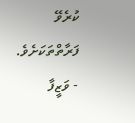ކުރެވޭ ފަރާތްތަކަށެވެ.
- ވަޒީފާ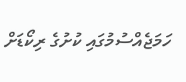ހަމަޖެއްސުމުގައި ކުށުގެ ރިކޯޑަށް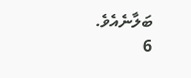ބަލާނެއެވެ.
6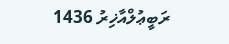ރަބީޢުލްއާޚިރު 1436